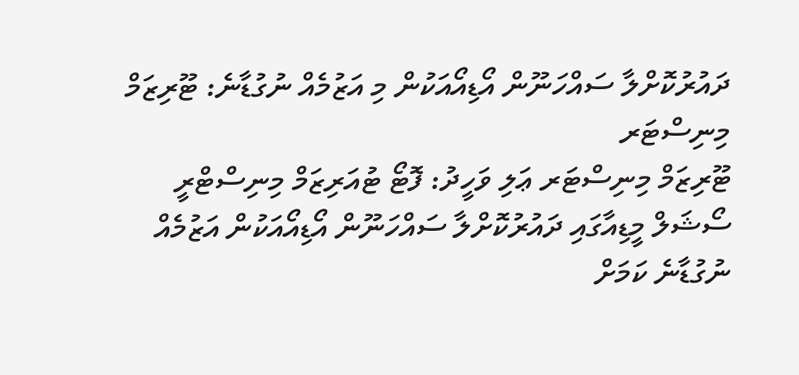ދައުރުކޮށްލާ ސައްހަނޫން އޯޑިއޯއަކުން މި އަޒުމެއް ނުގުޑާނެ: ޓޫރިޒަމް މިނިސްޓަރ
ޓޫރިޒަމް މިނިސްޓަރ ޢަލި ވަހީދު: ފޮޓޯ ޓުއަރިޒަމް މިނިސްޓްރީ
ސޯޝަލް މީޑިއާގައި ދައުރުކޮށްލާ ސައްހަނޫން އޯޑިއޯއަކުން އަޒުމެއް ނުގުޑާނެ ކަމަށް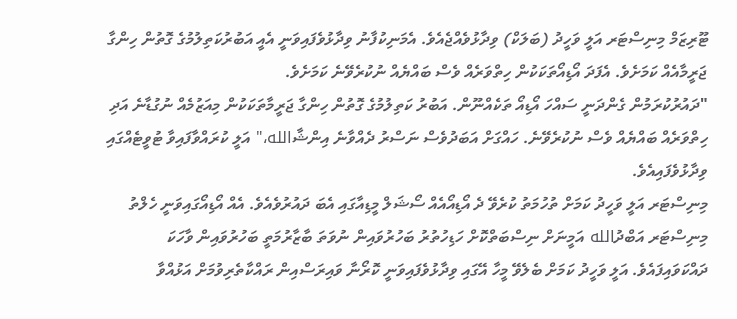ޓޫރިޒަމް މިނިސްޓަރ އަލީ ވަހީދު (ބަލަކް) ވިދާޅުވެއްޖެއެވެ. އެމަނިކުފާނު ވިދާޅުވެފައިވަނީ އެއީ އަބުރުކަތިލުމުގެ ގޮތުން ހިންގާ ޖަރީމާއެއް ކަމަށެވެ. އެފަދަ އޯޑިއޯތަކަކުން ހިތްވަރެއް ވެސް ބައްޔެއް ނުކުރެވޭނެ ކަމަށެވެ.
"ދައުރުކުރަމުން ގެންދަނީ ސައްހަ އޯޑިއޯ ތަކެއްނޫން. އަބުރު ކަތިލުމުގެ ގޮތުން ހިންގާ ޖަރީމާތަކަކުން މިއަޒުމެއް ނުގުޑާނެ އަދި ހިތްވަރެއް ބައްޔެއް ވެސް ނުކުރެވޭނެ. ހައްގަށް އަބަދުވެސް ނަސްރު ދެއްވާނެ އިންޝާالله،" އަލީ ކުރައްވާފައިވާ ޓުވީޓެއްގައި ވިދާޅުވެފައިއެވެ.
މިނިސްޓަރ އަލީ ވަހީދު ކަމަށް ތުހުމަތު ކުރެވޭ ދެ އޯޑިއޯއެއް ސޯޝަލް މީޑިއާގައި އެބަ ދައުރުވެއެވެ. އެއް އޯޑިއޯގައިވަނީ ހެލްތު މިނިސްޓަރ އަބްދުالله އަމީނަށް ނިސްބަތްކޮށް ހަޑިހުތުރު ބަހުރުވައިން ނުވަތަ ބާޒާރުމަތީ ބަހުރުވައިން ވާހަކަ ދައްކަވައިފައެވެ. އަލީ ވަހީދު ކަމަށް ބެލެވޭ މީހާ އޭގައި ވިދާޅުވެފައިވަނީ ކޮރޯނާ ވައިރަސްއިން ރައްކާތެރިވުމަށް އަޅުއްވާ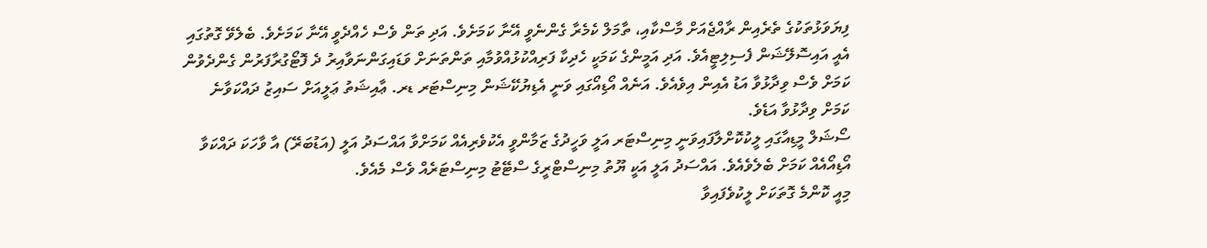ފިޔަވަޅުތަކުގެ ތެރެއިން ރާއްޖެއަށް މާސްކާއި، ތާމަލް ކެމެރާ ގެންނެވީ އޭނާ ކަމަށެވެ. އަދި ތަން ވެސް ހެއްދެވީ އޭނާ ކަމަށެވެ. ބެލެވޭ ގޮތުގައި އެއީ އައިސޮލޭޝަން ފެސިލިޓީއެވެ. އަދި އަމީންގެ ކަމަކީ ހެދިކާ ފަރިއްކުޅުއްވުމާއި ތަންތަނަށް ވަޑައިގަންނަވާއިރު ދެ ފޮޓޯގުރާފަރުން ގެންދެވުން ކަމަށް ވެސް ވިދާޅުވާ އަޑު އެއިން އިވެއެވެ. އަނެއް އޯޑިއޯގައި ވަނީ އެޑިޔުކޭޝަން މިނިސްޓަރ ޑރ. ޢާއިޝަތު ޢަލީއަށް ސައިޒު ދައްކަވާނެ ކަމަށް ވިދާޅުވާ އަޑެވެ.
ސޯޝަލް މީޑިއާގައި ލީކުކޮށްލާފައިވަނީ މިނިސްޓަރ އަލީ ވަހީދުގެ ޒަމާންވީ އެކުވެރިއެއް ކަމަށްވާ އައްސަދު އަލީ (އަޑުބަރޭ) އާ ވާހަކަ ދައްކަވާ އޯޑިއޯއެއް ކަމަށް ބެލެވެއެވެ. އައްސަދު އަލީ އަކީ ޔޫތު މިނިސްޓްރީގެ ސްޓޭޓު މިނިސްޓަރެއް ވެސް މެއެވެ.
މިއީ ކޮންމެ ގޮތަކަށް ލީކުވެފައިވާ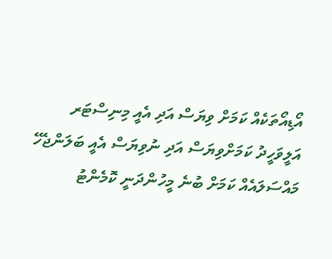އޯޑިއޯތަކެއް ކަމަށް ވިޔަސް އަދި އެއީ މިނިސްޓަރ އަލީވަހީދު ކަމަށްވިޔަސް އަދި ނުވިޔަސް އެއީ ބަލަންޖެހޭ މައްސަލައެއް ކަމަށް ބުނެ މީހުންދަނީ ކޮމެންޓު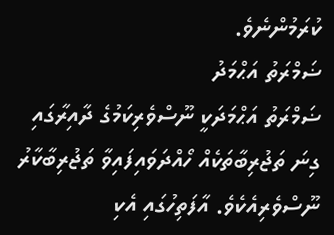ކުރަމުންނެވެ.
ޟަމްރަތު އަޙްމަދު
ޟަމްރަތު އަޙްމަދަކީ ނޫސްވެރިކަމުގެ ދާއިރާގައި ގިނަ ތަޖުރިބާތަކެއް ހޯއްދަވައިފައިވާ ތަޖުރިބާކާރު ނޫސްވެރިއެކެވެ. އާފަތިހުގައި އެކި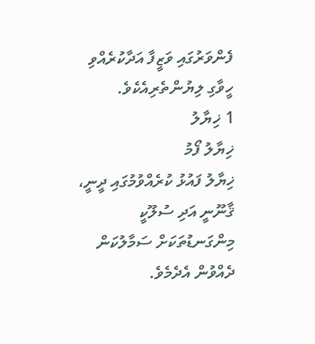ފެންވަރުގައި ވަޒީފާ އަދާކުރެއްވި ހީވާގި ލިޔުންތެރިއެކެވެ.
1 ޚިޔާލު
ޚިޔާލު ފޯމު
ޚިޔާލު ފައުޅު ކުރެއްވުމުގައި ދީނީ، ޤާނޫނީ އަދި ސުލޫކީ މިންގަނޑުތަކަށް ސަމާލުކަން ދެއްވުން އެދެމެވެ.